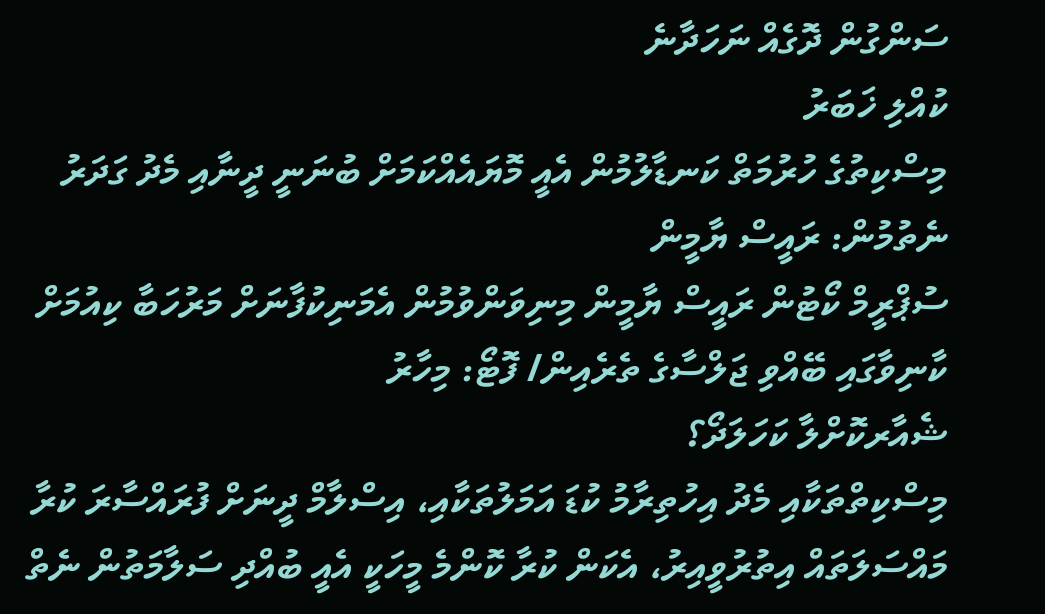ސަންގުން ދޮގެއް ނަހަދާނެ
ކުއްލި ޚަބަރު
މިސްކިތުގެ ހުރުމަތް ކަނޑާލުމުން އެއީ މޮޔައެއްކަމަށް ބުނަނީ ދީނާއި މެދު ގަދަރު ނެތުމުން: ރައީސް ޔާމީން
ސުޕްރީމް ކޯޓުން ރައީސް ޔާމީން މިނިވަންވުމުން އެމަނިކުފާނަށް މަރުހަބާ ކިއުމަށް ކާނިވާގައި ބޭއްވި ޖަލްސާގެ ތެރެއިން/ ފޮޓޯ: މިހާރު
ޝެއާރކޮށްލާ ކަހަލަދޯ؟
މިސްކިތްތަކާއި މެދު އިހުތިރާމު ކުޑަ އަމަލުތަކާއި، އިސްލާމް ދީނަށް ފުރައްސާރަ ކުރާ މައްސަލަތައް އިތުރުވީއިރު، އެކަން ކުރާ ކޮންމެ މީހަކީ އެއީ ބުއްދި ސަލާމަތުން ނެތް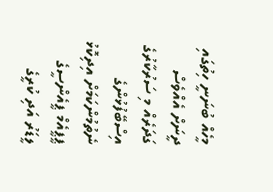މީހެއް ބުނަނީ ހިތުގައި ދީނަށް އެއްވެސް ގަދަރެއް މި ސަރުކާރުގެ އިސްބޭފުޅުންގެ ނެތުމުންކަމަށް އިދިކޮޅު ޕީޕީއެމް ޕީއެންސީގެ ލީޑަރު އަދި ކުރީގެ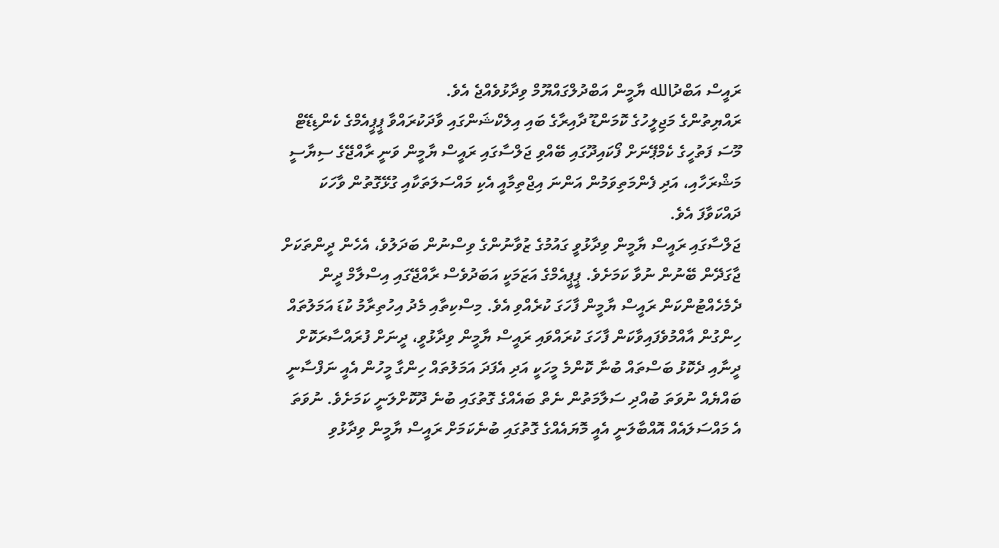ރައީސް އަބްދުالله ޔާމީން އަބްދުލްގައްޔޫމް ވިދާޅުވެއްޖެ އެވެ.
ރައްޔިތުންގެ މަޖިލީހުގެ ކޮމަންޑޫ ދާއިރާގެ ބައި އިލެކްޝަންގައި ވާދަކުރައްވާ ޕީޕީއެމްގެ ކެންޑިޑޭޓް މޫސަ ފަތުހީގެ ކެމްޕޭނަށް ފޯކައިދޫގައި ބޭއްވި ޖަލްސާގައި ރައީސް ޔާމީން ވަނީ ރާއްޖޭގެ ސިޔާސީ މަޝްރަހާއި، އަދި ފެންމަތިވަމުން އަންނަ އިޖްތިމާއީ އެކި މައްސަލަތަކާއި ގުޅޭގޮތުން ވާހަކަ ދައްކަވާފަ އެވެ.
ޖަލްސާގައި ރައީސް ޔާމީން ވިދާޅުވީ ގައުމުގެ ޒުވާނުންގެ ވިސްނުން ބަދަލުވެ، އެހެން ދީންތަކަށް ޖާގަދޭން ބޭނުން ނުވާ ކަމަށެވެ. ޕީޕީއެމްގެ އަޒަމަކީ އަބަދުވެސް ރާއްޖޭގައި އިސްލާމް ދީން ދެމެހެއްޓުންކަން ރައީސް ޔާމީން ފާހަގަ ކުރެއްވި އެވެ. މިސްކިތާއި މެދު އިހުތިރާމު ކުޑަ އަމަލުތައް ހިންގުން އާއްމުވެފައިވާކަން ފާހަގަ ކުރައްވައި ރައީސް ޔާމީން ވިދާޅުވީ، ދީނަށް ފުރައްސާރަކޮށް ދީނާއި ދެކޮޅު ބަސްތައް ބުނާ ކޮންމެ މީހަކީ އަދި އެފަދަ އަމަލުތައް ހިންގާ މީހުން އެއީ ނަފްސާނީ ބައްޔެއް ނުވަތަ ބުއްދި ސަލާމަތުން ނެތް ބައެއްގެ ގޮތުގައި ބުނެ ދޫކޮށްލަނީ ކަމަށެވެ. ނުވަތަ އެ މައްސަލައެއް އޮއްބާލަނީ އެއީ މޮޔައެއްގެ ގޮތުގައި ބުނެކަމަށް ރައީސް ޔާމީން ވިދާޅުވި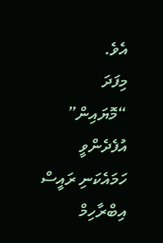އެވެ.
މިފަދަ “މޮޔައިން” އުފެދެންވީ ހަމައެކަނި ރައީސް އިބްރާހިމް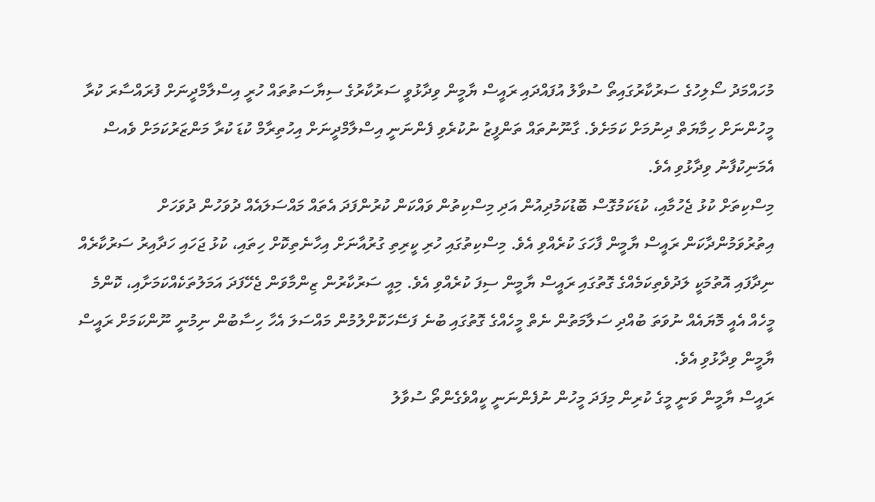މުހައްމަދު ސޯލިހުގެ ސަރުކާރުގައިތޯ ސުވާލު އުފައްދައި ރައީސް ޔާމީން ވިދާޅުވީ ސަރުކާރުގެ ސިޔާސަތުތައް ހުރީ އިސްލާމްދީނަށް ފުރައްސާރަ ކުރާ މީހުންނަށް ހިމާޔަތް ދިނުމަށް ކަމަށެވެ. ގާނޫނުތައް ތަންފީޒު ނުކުރެވި ފެންނަނީ އިސްލާމްދީނަށް އިހުތިރާމް ކުޑަ ކުރާ މަންޒަރުކަމަށް ވެއސް އެމަނިކުފާނު ވިދާޅުވި އެވެ.
މިސްކިތަށް ކުޅު ޖެހުމާއި، ކުޑަކަމުގޮސް ބޮޑުކަމުދިއުން އަދި މިސްކިތުން ވައްކަން ކުރުންފަދަ އެތައް މައްސަލައެއް ދުވަހުން ދުވަހަށް އިތުރުވަމުންދާކަން ރައީސް ޔާމީން ފާހަގަ ކުރެއްވި އެވެ. މިސްކިތުގައި ހުރި ކީރިތި ގުރުއާނަށް އިހާނެތިކޮށް ހިތައި، ކުޅު ޖަހައި ހަދާއިރު ސަރުކާރެއް ނިދާފައި އޮތުމަކީ ލަދުވެތިކަމެއްގެ ގޮތުގައި ރައީސް ޔާމީން ސިފަ ކުރެއްވި އެވެ. މިއީ ސަރުކާރުން ޒިންމާވަން ޖެހޭފަދަ އަމަލުތަކެއްކަމަށާއި، ކޮންމެ މީހެއް އެއީ މޮޔައެއް ނުވަތަ ބުއްދި ސަލާމަތުން ނެތް މީހެއްގެ ގޮތުގައި ބުނެ ފަސޭހަކޮށްލުމުން މައްސަލަ އެހާ ހިސާބުން ނިމުނީ ނޫންކަމަށް ރައީސް ޔާމީން ވިދާޅުވި އެވެ.
ރައީސް ޔާމީން ވަނީ މީގެ ކުރިން މިފަދަ މީހުން ނުފެންނަނީ ކީއްވެގެންތޯ ސުވާލު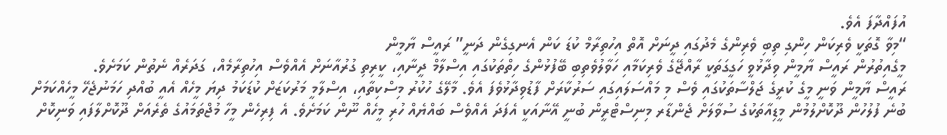އުފައްދާފަ އެވެ.
“މިވާ ގޮތަކީ ވެރިކަން ހިންގި ތިބި ވެރިންގެ މެދުގައި ދީނަށް އޮތް އިހުތިރާމް ކުޑަ ކަން އެނގިގެން ދަނީ” ރައީސް ޔާމީން
މީގެއިތުރުން ރައީސް ޔާމީން ވިދާޅުވީ ހަގީގަތަކީ ރާއްޖޭގެ ވެރިކަމާއި ހަވާލުވެތިބި ބޭފުޅުންގެ ހިތްތަކުގައި އިސްލާމް ދީނާއި، ކީރިތި ގުރުއާނަށް އެއްވެސް އިހުތިރާމެއް، ގަދަރެއް ނެތުން ކަމަށެވެ.
ރައީސް ޔާމީން ވަނީ މީގެ ކުރީގެ ޖަލްސާތަކުގައި ވެސް މި މައްސަލައިގައި ސަރުކާރަށް ފާޑުވިދާޅުވެފަ އެވެ. މާލޭގެ ހުކުރު މިސްކިތާއި، އިސްލާމީ މަރުކަޒަށް ކުޑަކަމު ދިޔަ މީހެއް އެއީ ބުއްދި ހަމަނުޖެހޭ މީހެއްކަމަށް ބުނެ ފުލުހުން ދޫކޮށްލުމުން މީޑިއާތަކުގެ ސުވާލަށް ޖެންޑާރ މިނިސްޓްރީން ބުނީ އޭނާއަކީ އެފަދަ އެއްވެސް ބައްޔެއް ހުރި މީހެއް ނޫން ކަމަށެވެ. އެ ފިރިހެން މީހާ މުޖްތަމައުގެ ތެރެއަށް ދޫކޮށްލާފައި ވަނިކޮށް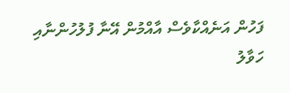ފަހުން އަނެއްކާވެސް އާއްމުން އޭނާ ފުލުހުންނާއި ހަވާލު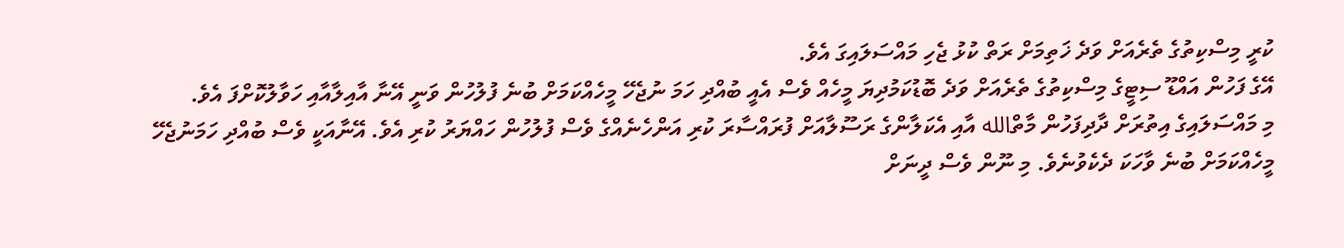ކުރީ މިސްކިތުގެ ތެރެއަށް ވަދެ ޚަތިމަށް ރަތް ކުޅު ޖެހި މައްސަލައިގަ އެވެ.
އޭގެ ފަހުން އައްޑޫ ސިޓީގެ މިސްކިތުގެ ތެރެއަށް ވަދެ ބޮޑުކަމުދިޔަ މީހެއް ވެސް އެއީ ބުއްދި ހަމަ ނުޖެހޭ މީހެއްކަމަށް ބުނެ ފުލުހުން ވަނީ އޭނާ އާއިލާއާއި ހަވާލުކޮށްފަ އެވެ.
މި މައްސަލައިގެ އިތުރަށް ދާދިފަހުން މާތްالله އާއި އެކަލާންގެ ރަސޫލާއަށް ފުރައްސާރަ ކުރި އަންހެނެއްގެ ވެސް ފުލުހުން ހައްޔަރު ކުރި އެވެ. އޭނާއަކީ ވެސް ބުއްދި ހަމަނުޖެހޭ މީހެއްކަމަށް ބުނެ ވާހަކަ ދެކެވުނެވެ. މި ނޫން ވެސް ދީނަށް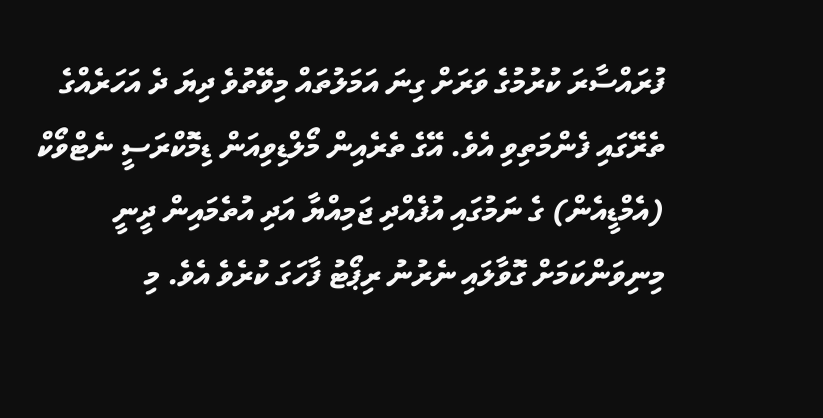ފުރައްސާރަ ކުރުމުގެ ވަރަށް ގިނަ އަމަލުތައް މިވޭތުވެ ދިޔަ ދެ އަހަރެއްގެ ތެރޭގައި ފެންމަތިވި އެވެ. އޭގެ ތެރެއިން މޯލްޑިވިއަން ޑިމޮކްރަސީ ނެޓްވޯކް (އެމްޑީއެން) ގެ ނަމުގައި އުފެއްދި ޖަމިއްޔާ އަދި އުތެމައިން ދީނީ މިނިވަންކަމަށް ގޮވާލައި ނެރުނު ރިޕޯޓު ފާހަގަ ކުރެވެ އެވެ. މި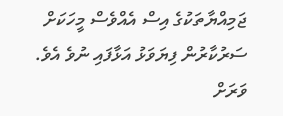ޖަމިއްޔާތަކުގެ އިސް އެއްވެސް މީހަކަށް ސަރުކާރުން ފިޔަވަޅު އަޅާފައި ނުވެ އެވެ.
ވަރަށް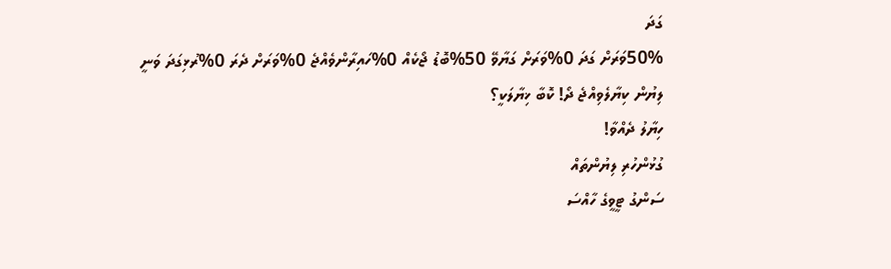ގަދަ
50%ވަރަށް ގަދަ 0%ވަރަށް ގަޔާވޭ 50%ބޮޑު ޖޯކެއް 0%ހައިރާންވެއްޖެ 0%ވަރަށް ދެރަ 0%ރުޅިގަދަ ވަނީ
ލިޔުން ކިޔާލެވިއްޖެ ދޯ! ކޮބާ ޚިޔާލަކީ؟
ހިޔާލު ދެއްވާ!
ގުޅުންހުރި ލިޔުންތައް
ސަންގު ޓީވީގެ ހާއްސަ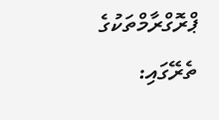ޕްރޮގްރާމްތަކުގެ ތެރޭގައި: